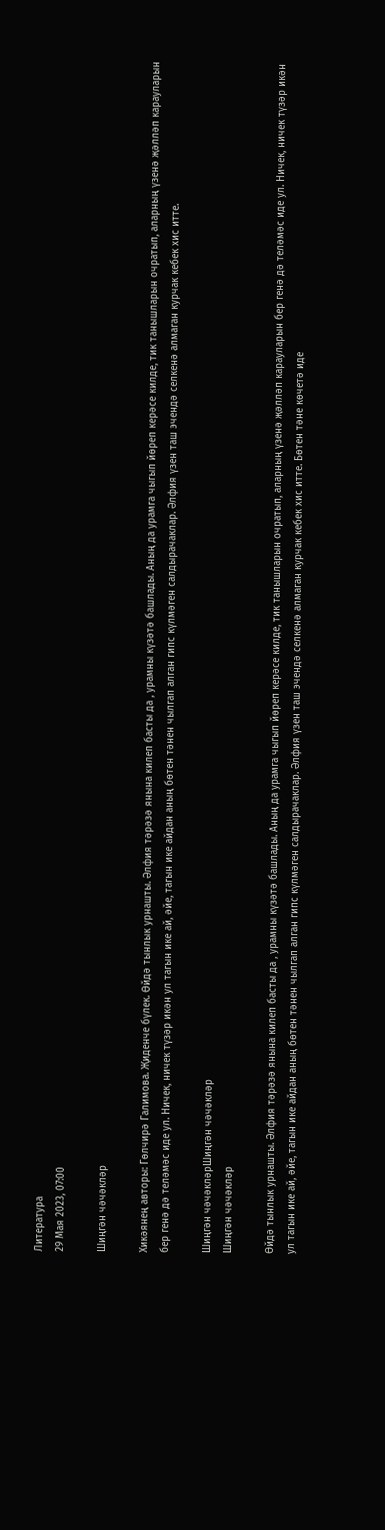Литература
29 Мая 2023, 07:00

Шиңгән чәчәкләр

Хикәянең авторы: Гөлчирә Галимова. Җиденче бүлек. Өйдә тынлык урнашты. Әлфия тәрәзә янына килеп басты да , урамны күзәтә башлады. Аның да урамга чыгып йөреп керәсе килде, тик танышларын очратып, аларның үзенә җәлләп карауларын бер генә дә теләмәс иде ул. Ничек, ничек түзәр икән ул тагын ике ай, әйе, тагын ике айдан аның бөтен тәнен чылгап алган гипс күлмәген салдырачаклар. Әлфия үзен таш эчендә селкенә алмаган курчак кебек хис итте.

Шиңгән чәчәкләрШиңгән чәчәкләр
Шиңгән чәчәкләр

Өйдә тынлык урнашты. Әлфия тәрәзә янына килеп басты да , урамны күзәтә башлады. Аның да урамга чыгып йөреп керәсе килде, тик танышларын очратып, аларның үзенә җәлләп карауларын бер генә дә теләмәс иде ул. Ничек, ничек түзәр икән ул тагын ике ай, әйе, тагын ике айдан аның бөтен тәнен чылгап алган гипс күлмәген салдырачаклар. Әлфия үзен таш эчендә селкенә алмаган курчак кебек хис итте. Бөтен тәне көчетә иде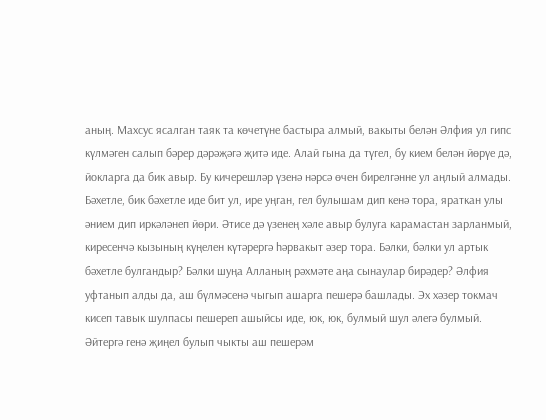аның. Махсус ясалган таяк та көчетүне бастыра алмый, вакыты белән Әлфия ул гипс күлмәген салып бәрер дәрәҗәгә җитә иде. Алай гына да түгел, бу кием белән йөрүе дә, йокларга да бик авыр. Бу кичерешләр үзенә нәрсә өчен бирелгәнне ул аңлый алмады. Бәхетле, бик бәхетле иде бит ул, ире уңган, гел булышам дип кенә тора, яраткан улы әнием дип иркәләнеп йөри. Әтисе дә үзенең хәле авыр булуга карамастан зарланмый, киресенчә кызының күңелен күтәрергә һәрвакыт әзер тора. Бәлки, бәлки ул артык бәхетле булгандыр? Бәлки шуңа Алланың рәхмәте аңа сынаулар бирәдер? Әлфия уфтанып алды да, аш бүлмәсенә чыгып ашарга пешерә башлады. Эх хәзер токмач кисеп тавык шулпасы пешереп ашыйсы иде, юк, юк, булмый шул әлегә булмый. Әйтергә генә җиңел булып чыкты аш пешерәм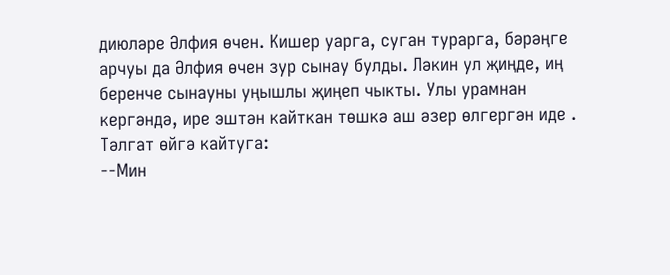диюләре Әлфия өчен. Кишер уарга, суган турарга, бәрәңге арчуы да Әлфия өчен зур сынау булды. Ләкин ул җиңде, иң беренче сынауны уңышлы җиңеп чыкты. Улы урамнан кергәндә, ире эштән кайткан төшкә аш әзер өлгергән иде . Тәлгат өйгә кайтуга:
--Мин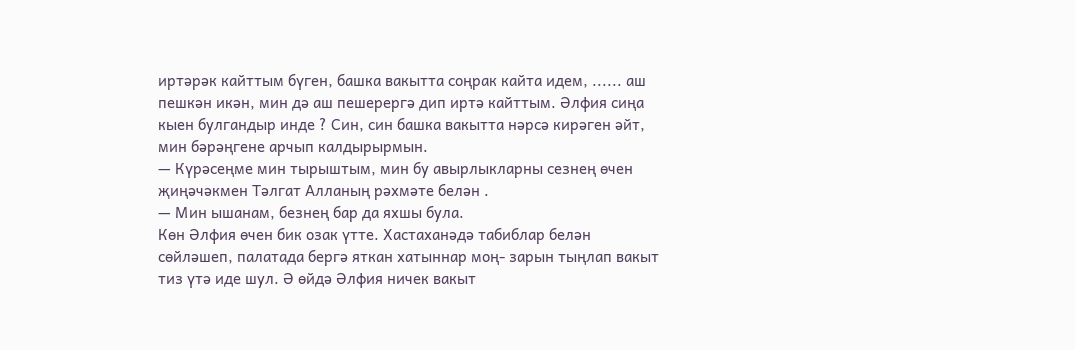иртәрәк кайттым бүген, башка вакытта соңрак кайта идем, ...... аш пешкән икән, мин дә аш пешерергә дип иртә кайттым. Әлфия сиңа кыен булгандыр инде ? Син, син башка вакытта нәрсә кирәген әйт, мин бәрәңгене арчып калдырырмын.
— Күрәсеңме мин тырыштым, мин бу авырлыкларны сезнең өчен җиңәчәкмен Тәлгат Алланың рәхмәте белән .
— Мин ышанам, безнең бар да яхшы була.
Көн Әлфия өчен бик озак үтте. Хастаханәдә табиблар белән сөйләшеп, палатада бергә яткан хатыннар моң- зарын тыңлап вакыт тиз үтә иде шул. Ә өйдә Әлфия ничек вакыт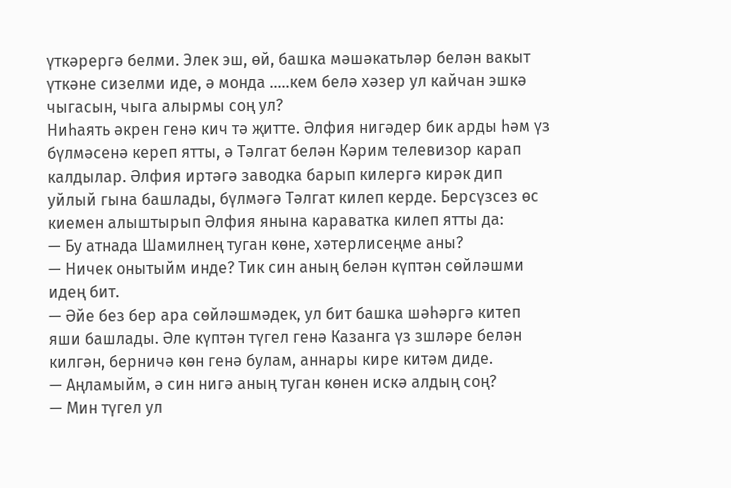үткәрергә белми. Элек эш, өй, башка мәшәкатьләр белән вакыт үткәне сизелми иде, ә монда .....кем белә хәзер ул кайчан эшкә чыгасын, чыга алырмы соң ул?
Ниһаять әкрен генә кич тә җитте. Әлфия нигәдер бик арды һәм үз бүлмәсенә кереп ятты, ә Тәлгат белән Кәрим телевизор карап калдылар. Әлфия иртәгә заводка барып килергә кирәк дип уйлый гына башлады, бүлмәгә Тәлгат килеп керде. Берсүзсез өс киемен алыштырып Әлфия янына караватка килеп ятты да:
— Бу атнада Шамилнең туган көне, хәтерлисеңме аны?
— Ничек онытыйм инде? Тик син аның белән күптән сөйләшми идең бит.
— Әйе без бер ара сөйләшмәдек, ул бит башка шәһәргә китеп яши башлады. Әле күптән түгел генә Казанга үз зшләре белән килгән, берничә көн генә булам, аннары кире китәм диде.
— Аңламыйм, ә син нигә аның туган көнен искә алдың соң?
— Мин түгел ул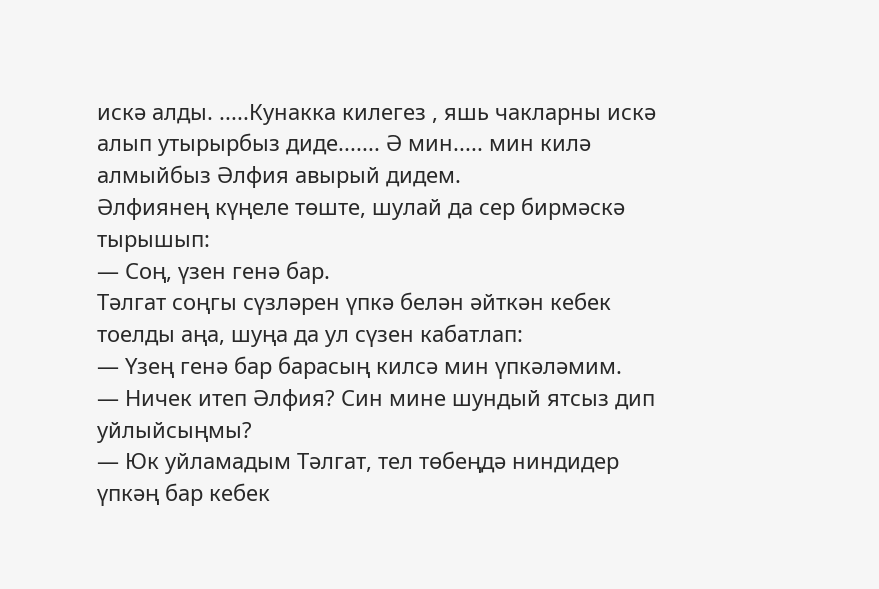искә алды. .....Кунакка килегез , яшь чакларны искә алып утырырбыз диде....... Ә мин..... мин килә алмыйбыз Әлфия авырый дидем.
Әлфиянең күңеле төште, шулай да сер бирмәскә тырышып:
— Соң, үзен генә бар.
Тәлгат соңгы сүзләрен үпкә белән әйткән кебек тоелды аңа, шуңа да ул сүзен кабатлап:
— Үзең генә бар барасың килсә мин үпкәләмим.
— Ничек итеп Әлфия? Син мине шундый ятсыз дип уйлыйсыңмы?
— Юк уйламадым Тәлгат, тел төбеңдә ниндидер үпкәң бар кебек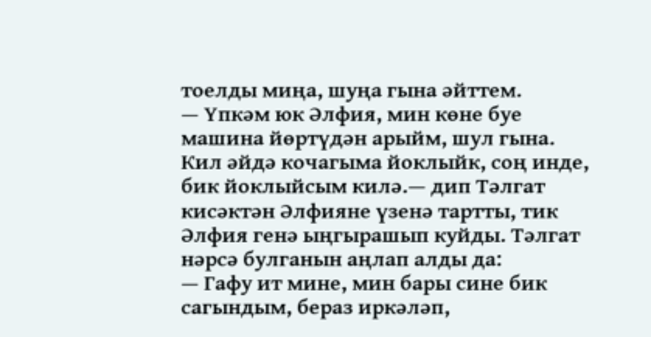тоелды миңа, шуңа гына әйттем.
— Үпкәм юк Әлфия, мин көне буе машина йөртүдән арыйм, шул гына. Кил әйдә кочагыма йоклыйк, соң инде, бик йоклыйсым килә.— дип Тәлгат кисәктән Әлфияне үзенә тартты, тик Әлфия генә ыңгырашып куйды. Тәлгат нәрсә булганын аңлап алды да:
— Гафу ит мине, мин бары сине бик сагындым, бераз иркәләп,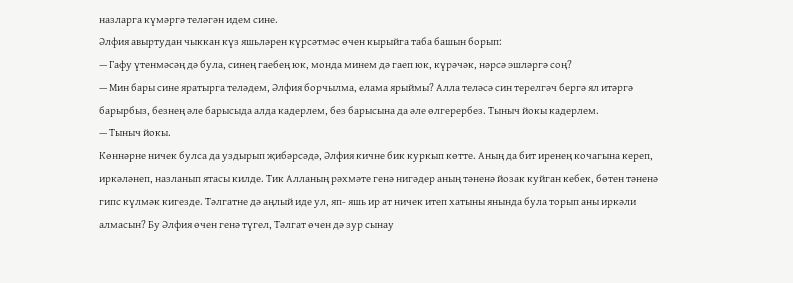назларга күмәргә теләгән идем сине.
Әлфия авыртудан чыккан күз яшьләрен күрсәтмәс өчен кырыйга таба башын борып:
— Гафу үтенмәсәң дә була, синең гаебең юк, монда минем дә гаеп юк, күрәчәк, нәрсә эшләргә соң?
— Мин бары сине яратырга теләдем, Әлфия борчылма, елама ярыймы? Алла теләсә син терелгәч бергә ял итәргә барырбыз, безнең әле барысыда алда кадерлем, без барысына да әле өлгерербез. Тыныч йокы кадерлем.
— Тыныч йокы.
Көннәрне ничек булса да уздырып җибәрсәдә, Әлфия кичне бик куркып көтте. Аның да бит иренең кочагына кереп, иркәләнеп, назланып ятасы килде. Тик Алланың рәхмәте генә нигәдер аның тәненә йозак куйган кебек, бөтен тәненә гипс күлмәк кигезде. Тәлгатне дә аңлый иде ул, яп- яшь ир ат ничек итеп хатыны янында була торып аны иркәли алмасын? Бу Әлфия өчен генә түгел, Тәлгат өчен дә зур сынау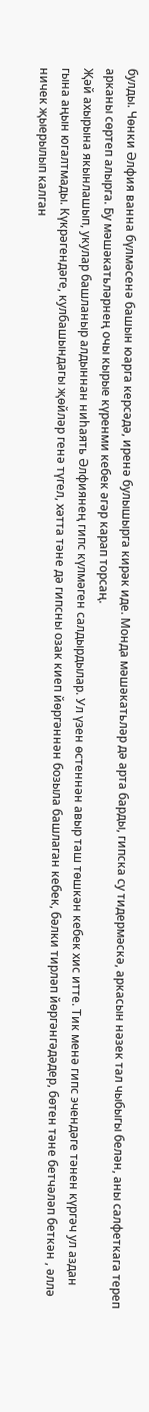булды. Чөнки Әлфия ванна бүлмәсенә башын юарга керсәдә, иренә булышырга кирәк иде. Монда мәшәкатьләр дә арта барды, гипска су тидермәскә, аркасын нәзек тал чыбыгы белән, аны салфеткага тереп арканы сөртеп алырга. Бу мәшәкатьләрнең очы кырые күренми кебек әгәр карап торсаң.
Җәй ахырына якынлашып, укулар башланыр алдыннан ниһаять Әлфиянең гипс күлмәген салдырдылар. Ул үзен өстеннән авыр таш төшкән кебек хис итте. Тик менә гипс эчендәге тәнен күргәч ул аздан гына аңын югалтмады. Күкрәгендәге, кулбашындагы җөйләр генә түгел, хәтта тәне дә гипсны озак киеп йөргәннән бозыла башлаган кебек, бәлки тирләп йөргәнгәдәдер, бөтен тәне бетчәләп беткән , әллә ничек җыерылып калган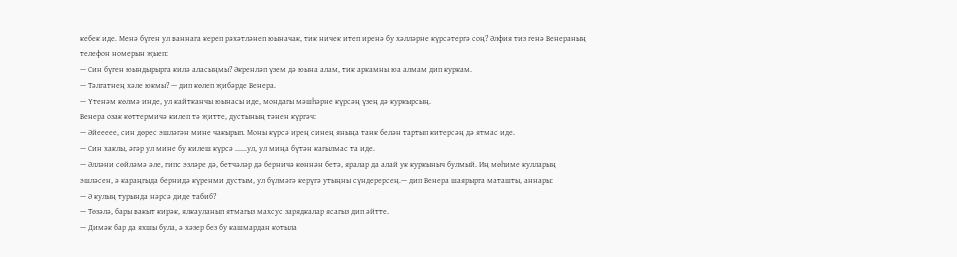кебек иде. Менә бүген ул ваннага кереп рәхәтләнеп юыначак, тик ничек итеп иренә бу хәлләрне күрсәтергә соң? Әлфия тиз генә Венераның телефон номерын җыеп:
— Син бүген юындырырга килә аласыңмы? Әкренләп үзем дә юына алам, тик аркамны юа алмам дип куркам.
— Тәлгатнең хәле юкмы? — дип көлеп җибәрде Венера.
— Үтенәм көлмә инде, ул кайтканчы юынасы иде, мондагы мәшһәрне күрсәң үзең дә куркырсың.
Венера озак көттермичә килеп тә җитте, дустының тәнен күргәч:
— Әйеееее, син дөрес эшләгән мине чакырып. Моны күрсә ирең синең яныңа танк белән тартып китерсәң дә ятмас иде.
— Син хаклы, әгәр ул мине бу килеш күрсә ......ул, ул миңа бүтән кагылмас та иде.
— Әлләни сөйләмә әле, гипс эзләре дә, бетчәләр дә берничә көннән бетә, яралар да алай ук куркыныч булмый. Иң мөһиме кулларың эшләсен, ә караңгыда бернидә күренми дустым, ул бүлмәгә керүгә утыңны сүндерерсең.— дип Венера шаярырга маташты, аннары:
— Ә кулың турында нәрсә диде табиб?
— Төзәлә, бары вакыт кирәк, ялкауланып ятмагыз махсус зарядкалар ясагыз дип әйтте.
— Димәк бар да яхшы була, ә хәзер без бу кашмардан котыла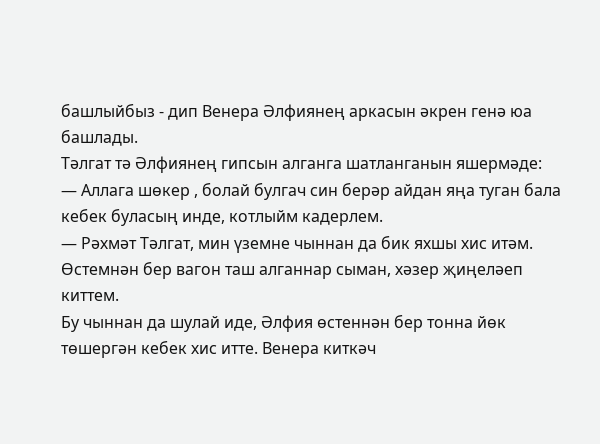башлыйбыз - дип Венера Әлфиянең аркасын әкрен генә юа башлады.
Тәлгат тә Әлфиянең гипсын алганга шатланганын яшермәде:
— Аллага шөкер , болай булгач син берәр айдан яңа туган бала кебек буласың инде, котлыйм кадерлем.
— Рәхмәт Тәлгат, мин үземне чыннан да бик яхшы хис итәм. Өстемнән бер вагон таш алганнар сыман, хәзер җиңеләеп киттем.
Бу чыннан да шулай иде, Әлфия өстеннән бер тонна йөк төшергән кебек хис итте. Венера киткәч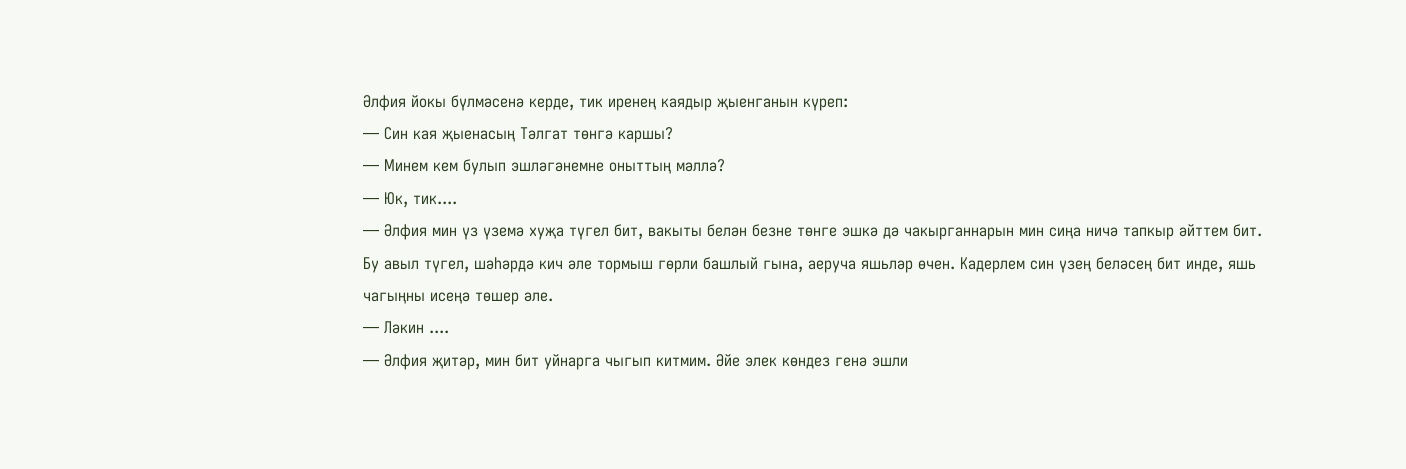Әлфия йокы бүлмәсенә керде, тик иренең каядыр җыенганын күреп:
— Син кая җыенасың Тәлгат төнгә каршы?
— Минем кем булып эшләгәнемне оныттың мәллә?
— Юк, тик....
— Әлфия мин үз үземә хуҗа түгел бит, вакыты белән безне төнге эшкә дә чакырганнарын мин сиңа ничә тапкыр әйттем бит. Бу авыл түгел, шәһәрдә кич әле тормыш гөрли башлый гына, аеруча яшьләр өчен. Кадерлем син үзең беләсең бит инде, яшь чагыңны исеңә төшер әле.
— Ләкин ....
— Әлфия җитәр, мин бит уйнарга чыгып китмим. Әйе элек көндез генә эшли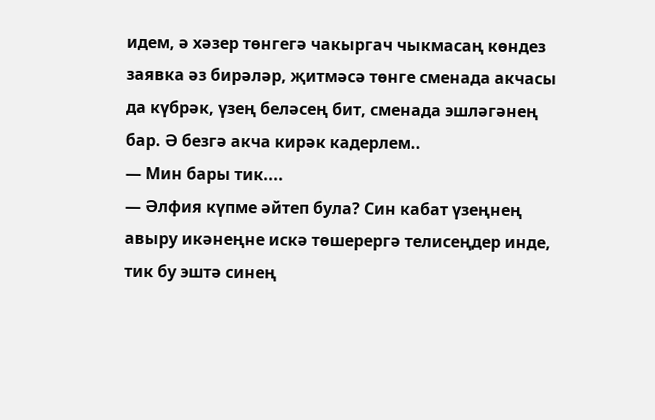идем, ә хәзер төнгегә чакыргач чыкмасаң көндез заявка әз бирәләр, җитмәсә төнге сменада акчасы да күбрәк, үзең беләсең бит, сменада эшләгәнең бар. Ә безгә акча кирәк кадерлем..
— Мин бары тик....
— Әлфия күпме әйтеп була? Син кабат үзеңнең авыру икәнеңне искә төшерергә телисеңдер инде, тик бу эштә синең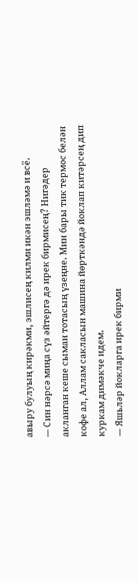авыру булуың кирәкми, эшлисең килми икән эшләмә и всё.
— Син нәрсә миңа сүз әйтергә дә ирек бирмисең? Нигәдер акланган кеше сыман тотасың үзеңне. Мин бары тик термос белән кофе ал, Аллам сакласын машина йөрткәндә йоклап китәрсең дип куркам димәкче идем.
— Яшьләр йокларга ирек бирми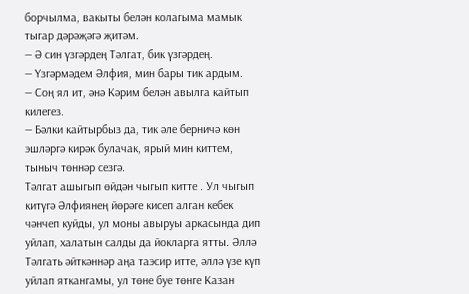борчылма, вакыты белән колагыма мамык тыгар дәрәҗәгә җитәм.
— Ә син үзгәрдең Тәлгат, бик үзгәрдең.
— Үзгәрмәдем Әлфия, мин бары тик ардым.
— Соң ял ит, әнә Кәрим белән авылга кайтып килегез.
— Бәлки кайтырбыз да, тик әле берничә көн эшләргә кирәк булачак, ярый мин киттем, тыныч төннәр сезгә.
Тәлгат ашыгып өйдән чыгып китте . Ул чыгып китүгә Әлфиянең йөрәге кисеп алган кебек чәнчеп куйды, ул моны авыруы аркасында дип уйлап, халатын салды да йокларга ятты. Әллә Тәлгать әйткәннәр аңа таэсир итте, әллә үзе күп уйлап яткангамы, ул төне буе төнге Казан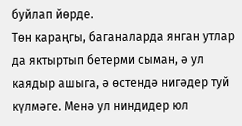буйлап йөрде.
Төн караңгы, баганаларда янган утлар да яктыртып бетерми сыман, ә ул каядыр ашыга, ә өстендә нигәдер туй күлмәге. Менә ул ниндидер юл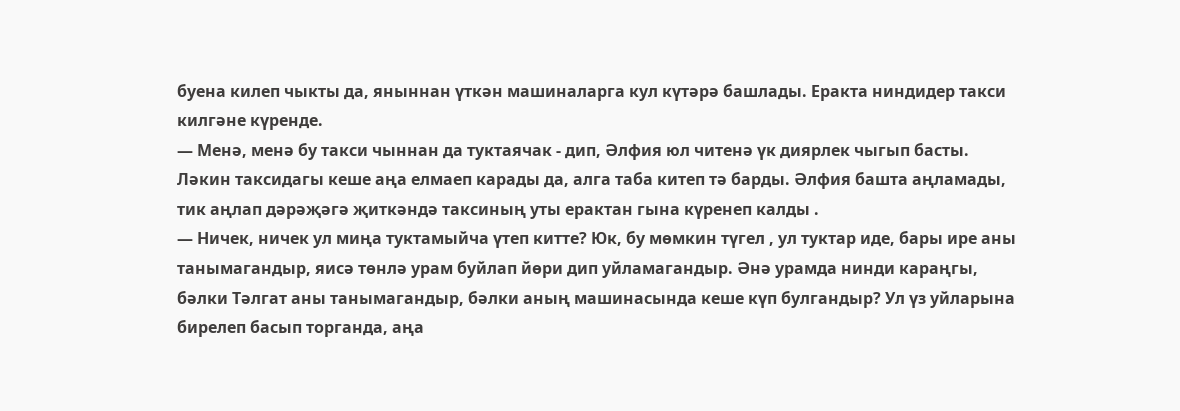буена килеп чыкты да, яныннан үткән машиналарга кул күтәрә башлады. Еракта ниндидер такси килгәне күренде.
— Менә, менә бу такси чыннан да туктаячак - дип, Әлфия юл читенә үк диярлек чыгып басты. Ләкин таксидагы кеше аңа елмаеп карады да, алга таба китеп тә барды. Әлфия башта аңламады, тик аңлап дәрәҗәгә җиткәндә таксиның уты ерактан гына күренеп калды .
— Ничек, ничек ул миңа туктамыйча үтеп китте? Юк, бу мөмкин түгел , ул туктар иде, бары ире аны танымагандыр, яисә төнлә урам буйлап йөри дип уйламагандыр. Әнә урамда нинди караңгы, бәлки Тәлгат аны танымагандыр, бәлки аның машинасында кеше күп булгандыр? Ул үз уйларына бирелеп басып торганда, аңа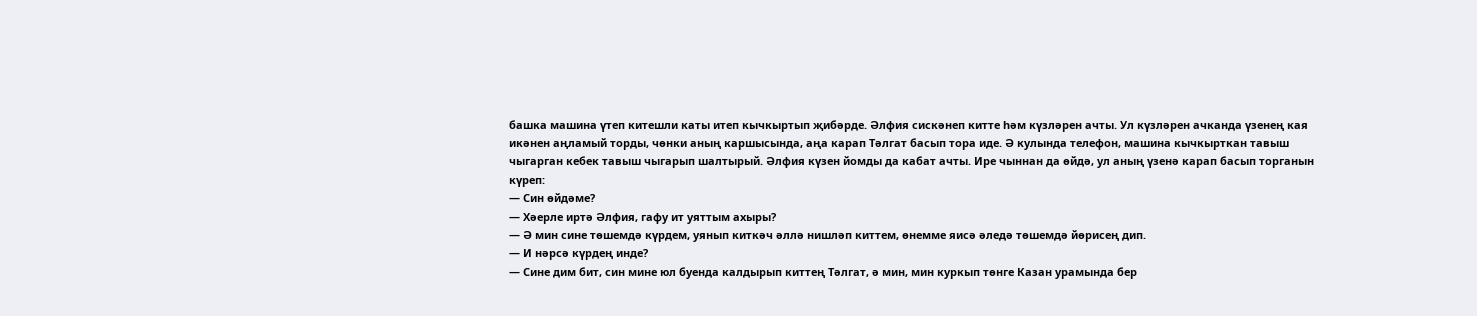башка машина үтеп китешли каты итеп кычкыртып җибәрде. Әлфия сискәнеп китте һәм күзләрен ачты. Ул күзләрен ачканда үзенең кая икәнен аңламый торды, чөнки аның каршысында, аңа карап Тәлгат басып тора иде. Ә кулында телефон, машина кычкырткан тавыш чыгарган кебек тавыш чыгарып шалтырый. Әлфия күзен йомды да кабат ачты. Ире чыннан да өйдә, ул аның үзенә карап басып торганын күреп:
— Син өйдәме?
— Хәерле иртә Әлфия, гафу ит уяттым ахыры?
— Ә мин сине төшемдә күрдем, уянып киткәч әллә нишләп киттем, өнемме яисә әледә төшемдә йөрисең дип.
— И нәрсә күрдең инде?
— Сине дим бит, син мине юл буенда калдырып киттең Тәлгат, ә мин, мин куркып төнге Казан урамында бер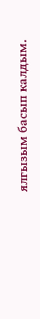ялгызым басып калдым.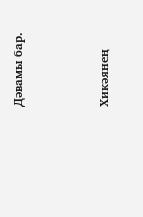Дәвамы бар.



Хикәянең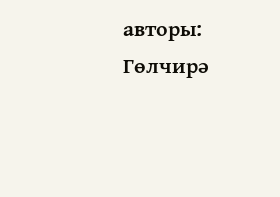авторы: Гөлчирә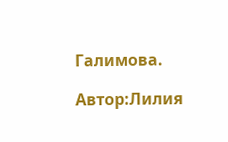Галимова.

Автор:Лилия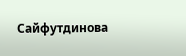Сайфутдинова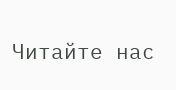Читайте нас